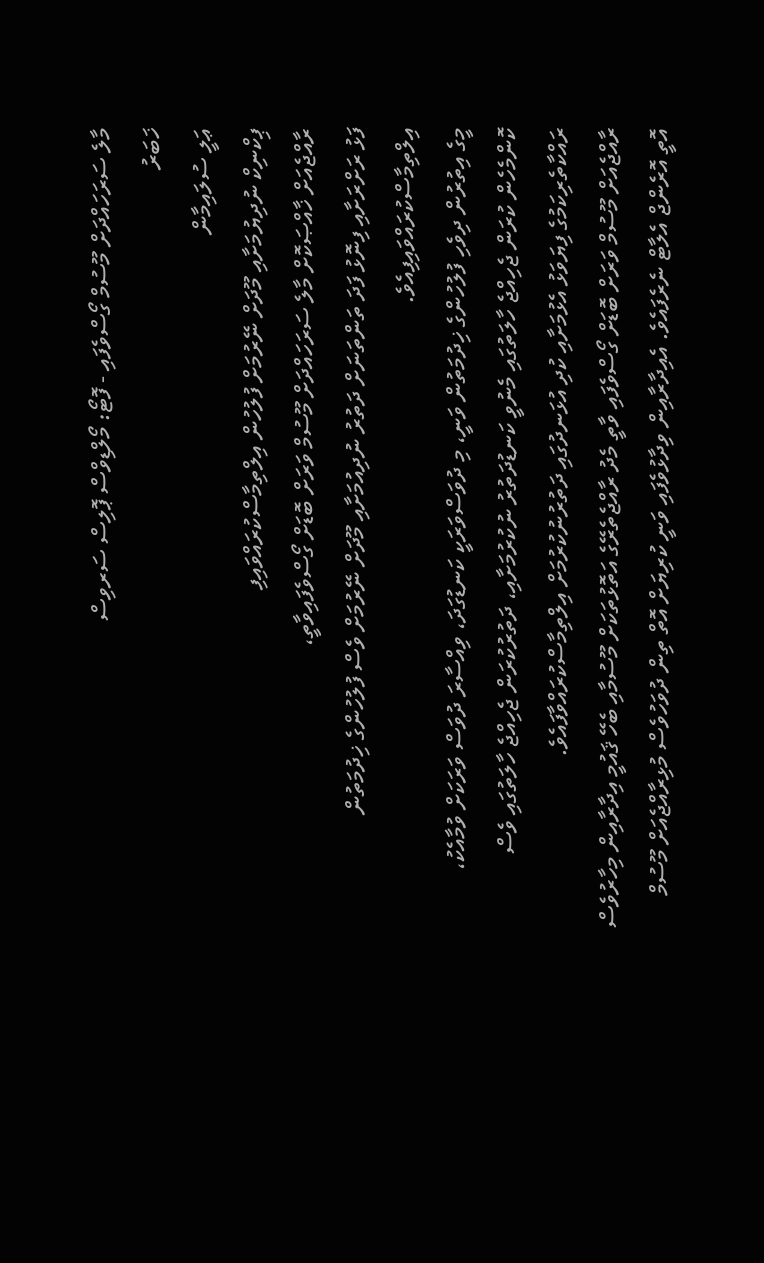މާލެ ސަރަހައްދަށް މޫސުމް ގޯސްވެފައި - ފޮޓޯ: މޯލްޑިވްސް ޕޮލިސް ސަރވިސް
ޚަބަރު
ޢަލީ ސުލައިމާން
ޕިކްނިކް ނުދިޔުމަށާއި މޫދަށް ނޭރުމަށް ފުލުހުން އިލްތިމާސްކުރައްވައިފި
ރާއްޖެއަށް ޚާއްޞަކޮށް މާލެ ސަރަހައްދަށް މޫސުމް ވަރަށް ބޮޑަށް ގޯސްވެފައިވާތީ،
ފަޅު ރަށްރަށާއި ފިނޮޅު ފަދަ ތަންތަނަށް ދަތުރު ނުދިއުމަށާއި މޫދަށް ނޭރުމަށް ވެސް ފުލުހުންގެ ޚިދުމަތުން އިލްތިމާސްކުރައްވައިފިއެވެ.
މީގެ އިތުރުން ދިވެހި ފުލުހުންގެ ޚިދުމަތުން ވަނީ، މި ދުވަސްވަރަކީ ކަނޑުގަދަ، ވިއްސާރަ ދުވަސް ވަރަކަށް ވުމާއެކު، ކޮންމެހެން ކުރަން ޖެހިއްޖެ ހާލަތުގައި މެނުވީ ކަނޑުދަތުރު ނުކުރުމަށާއި، ދަތުރުކުރަން ޖެހިއްޖެ ހާލަތުގައި ވެސް ރައްކާތެރިކަމުގެ ފިޔަވަޅު އެޅުމަށާއި ކުދި އުޅަނދުގައި ދަތުރުނުކުރުމަށް އިލްތިމާސްކުރައްވާފައެވެ.
ރާއްޖެއަށް މޫސުމް ވަރަށް ބޮޑަށް ގޯސްވެފައި ވާތީ މެދު ރާއްޖެތެރޭގެ އަތޮޅުތަކަށް މޫސުމާއި ބެހޭ ޤައުމީ އިދާރާއިން މިހާރުވެސް އޮތީ އޮރެންޖް އެލާޓް ނެރެފައެވެ. އެއިދާރާއިން ވިދާޅުވެފައި ވަނީ ކުރިޔަށް އޮތް ތިން ދުވަހުވެސް މުޅިރާއްޖެއަށް މޫސުމް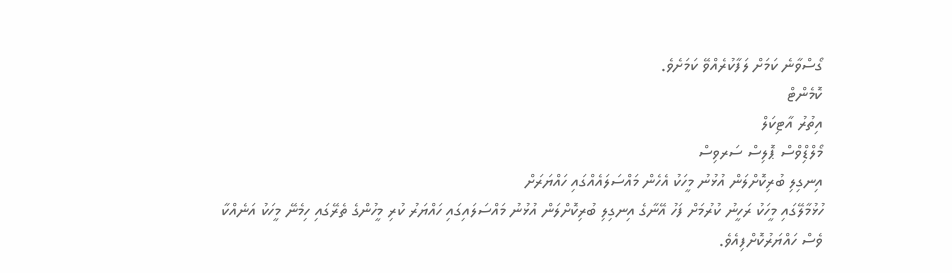ގޯސްވާނެ ކަމަށް ލަފާކުރެއްވޭ ކަމަށެވެ.
ކޮމެންޓް
އިތުރު އާޓިކަލް
މޯލްޑިްވްސް ޕޮލިސް ސަރވިސް
އިނގިލި ބުރިކޮށްލަން އުޅުނު މީހަކު އެހެން މައްސަލައެއްގައި ހައްޔަރަށް
ހުޅުމާލޭގައި މީހަކު ރަހީނު ކުރުމަށް ފަހު އޭނާގެ އިނގިލި ބުރިކޮށްލަން އުޅުނު މައްސަލައިގައި ހައްޔަރު ކުރި މީހުންގެ ތެރޭގައި ހިމެނޭ މީހަކު އަނެއްކާ ވެސް ހައްޔަރުކޮށްފިއެވެ.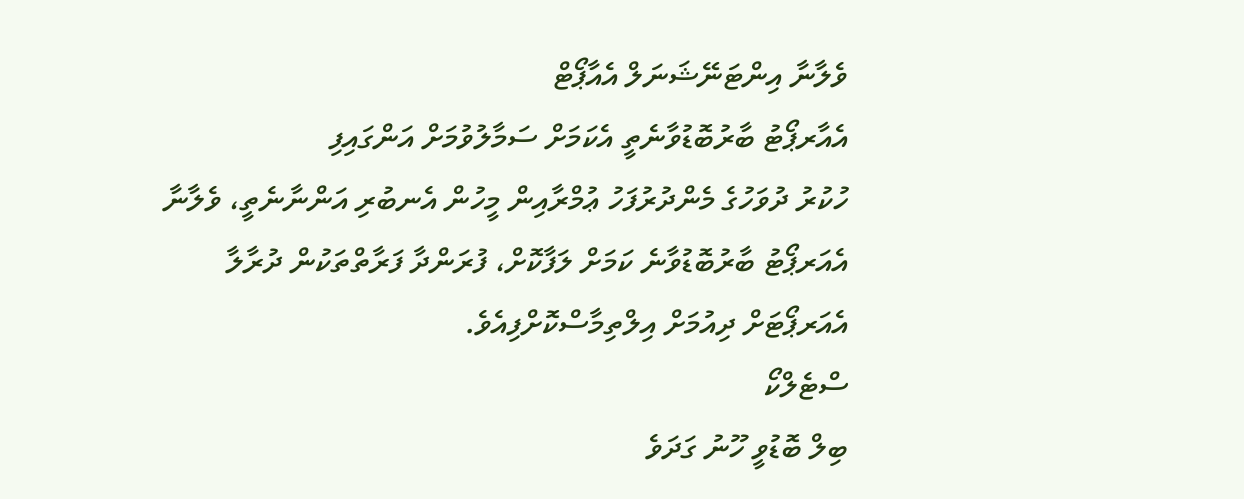ވެލާނާ އިންޓަނޭޝަނަލް އެއާޕޯޓް
އެއާރޕޯޓު ބާރުބޮޑުވާނެތީ އެކަމަށް ސަމާލުވުމަށް އަންގައިފި
ހުކުރު ދުވަހުގެ މެންދުރުފަހު ޢުމްރާއިން މީހުން އެނބުރި އަންނާނެތީ، ވެލާނާ އެއަރޕޯޓު ބާރުބޮޑުވާނެ ކަމަށް ލަފާކޮށް، ފުރަންދާ ފަރާތްތަކުން ދުރާލާ އެއަރޕޯޓަށް ދިއުމަށް އިލްތިމާސްކޮށްފިއެވެ.
ސްޓެލްކޯ
ބިލް ބޮޑުވީ ހޫނު ގަދަވެ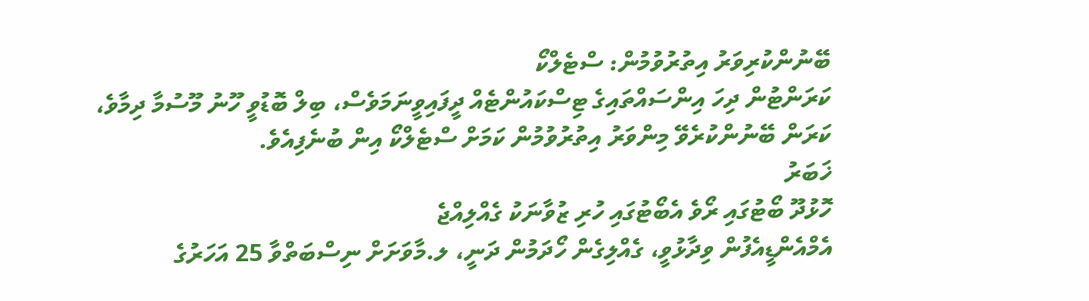ބޭނުންކުރިވަރު އިތުރުވުމުން: ސްޓެލްކޯ
ކަރަންޓުން ދިހަ އިންސައްތައިގެ ޓިސްކައުންޓެއް ދީފައިވީނަމަވެސް، ބިލް ބޮޑުވީ ހޫނު މޫސުމާ ދިމާވެ، ކަރަން ބޭނުންކުރެވޭ މިންވަރު އިތުރުވުމުން ކަމަށް ސްޓެލްކޯ އިން ބުނެފިއެވެ.
ޚަބަރު
ހޮޅުދޫ ބޯޓުގައި ރޯވެ އެބޯޓުގައި ހުރި ޒުވާނަކު ގެއްލިއްޖެ
އެމްއެންޑީއެފުން ވިދާޅުވީ، ގެއްލިގެން ހޯދަމުން ދަނީ، ލ.މާވަށަށް ނިސްބަތްވާ 25 އަހަރުގެ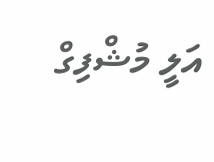އަލީ މުޝްފިގް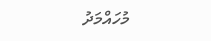މުހައްމަދު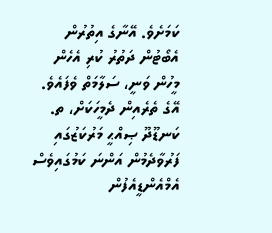ކަމަށެވެ. އޭނާގެ އިތުރުން އެބޯޓުން ދަތުރު ކުރި އެހެން މީހުން ވަނީ، ސަލާމަތް ވެފައެވެ. އޭގެ ތެރެއިން ދެމީހަކަށް، ތ. ކަނޑޫދޫ ޞިއްޙީ މަރުކަޒުގައި ފަރުވާދެމުން އަންނަ ކަމުގައިވެސް އެމްއެންޑީއެފުން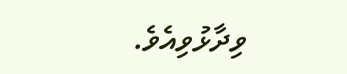ވިދާޅުވިއެވެ.